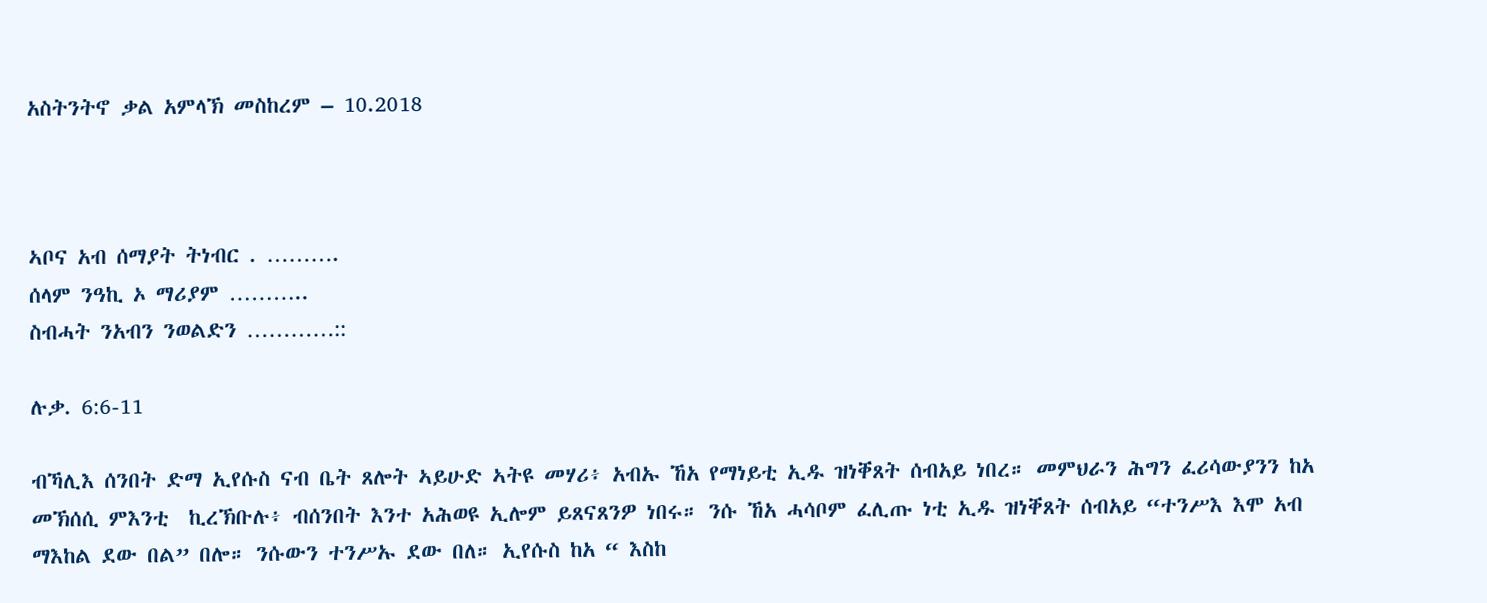አስትንትኖ ቃል አምላኽ መስከረም – 10.2018



ኣቦና አብ ሰማያት ትነብር . ……….
ሰላም ንዓኪ ኦ ማሪያም ………..
ስብሓት ንአብን ንወልድን …………::

ሉቃ. 6:6-11

ብኻሊእ ሰንበት ድማ ኢየሱስ ናብ ቤት ጸሎት ኣይሁድ ኣትዩ መሃሪ፥ አብኡ ኸአ የማነይቲ ኢዱ ዝነቐጸት ሰብአይ ነበረ። መምህራን ሕግን ፈሪሳውያንን ከአ መኽሰሲ ምእንቲ  ኪረኽቡሉ፥ ብሰንበት እንተ አሕወዩ ኢሎም ይጸናጸንዎ ነበሩ። ንሱ ኸአ ሓሳቦም ፈሊጡ ነቲ ኢዱ ዝነቐጸት ሰብአይ “ተንሥእ እሞ አብ ማእከል ደው በል” በሎ። ንሱውን ተንሥኡ ደው በለ። ኢየሱስ ከአ “ እስከ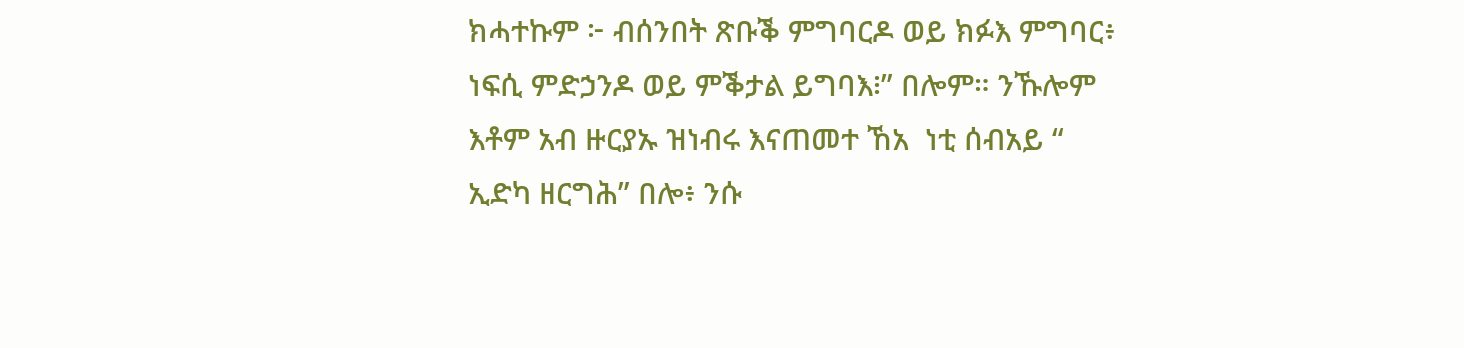ክሓተኩም ፦ ብሰንበት ጽቡቕ ምግባርዶ ወይ ክፉእ ምግባር፥ ነፍሲ ምድኃንዶ ወይ ምቕታል ይግባእ፧” በሎም። ንኹሎም እቶም አብ ዙርያኡ ዝነብሩ እናጠመተ ኸአ  ነቲ ሰብአይ “ ኢድካ ዘርግሕ” በሎ፥ ንሱ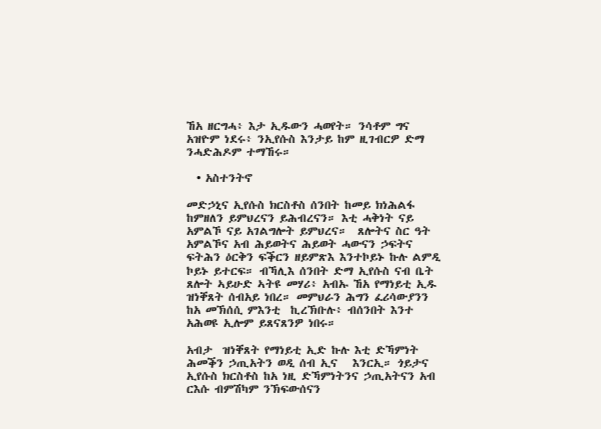ኸአ ዘርግሓ፥ እታ ኢዱውን ሓወየት። ንሳቶም ግና አዝዮም ነደሩ፥ ንኢየሱስ እንታይ ከም ዚገብርዎ ድማ ንሓድሕዶም ተማኸሩ።

  • አስተንትኖ

መድኃኒና ኢየሱስ ክርስቶስ ሰንበት ከመይ ክነሕልፋ ከምዘለን ይምህረናን ይሕብረናን። እቲ ሓቅነት ናይ አምልኾ ናይ አገልግሎት ይምህረና።  ጸሎትና ስር ዓት አምልኾና አብ ሕይወትና ሕይወት ሓውናን ኃፍትና ፍትሕን ዕርቅን ፍቕርን ዘይምጽእ እንተኮይኑ ኩሉ ልምዲ ኮይኑ ይተርፍ። ብኻሊእ ሰንበት ድማ ኢየሱስ ናብ ቤት ጸሎት ኣይሁድ ኣትዩ መሃሪ፥ አብኡ ኸአ የማነይቲ ኢዱ ዝነቐጸት ሰብአይ ነበረ። መምህራን ሕግን ፈሪሳውያንን ከአ መኽሰሲ ምእንቲ  ኪረኽቡሉ፥ ብሰንበት እንተ አሕወዩ ኢሎም ይጸናጸንዎ ነበሩ።

አብታ  ዝነቐጸት የማነይቲ ኢድ ኩሉ እቲ ድኻምነት ሕመቕን ኃጢአትን ወዲ ሰብ ኢና   እንርኢ። ጎይታና ኢየሱስ ክርስቶስ ከአ ነዚ ድኻምነትንና ኃጢአትናን አብ ርእሱ ብምሽካም ንኽፍውሰናን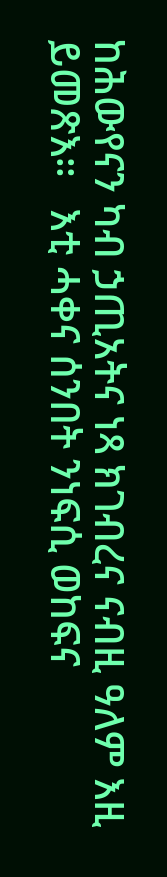ከሕውየናን ካብ ኃጢአትና ነጻ ክገብረና ናብዚ ዓለም እዚ ይመጽእ።   እቲ ሓቀና ሰንበት ንነፍሲ ወከፍና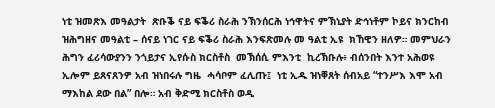ነቲ ዝመጽእ መዓልታት  ጽቡቕ ናይ ፍቕሪ ስራሕ ንኽንሰርሕ ነኅዋትና ምኽኒያት ድኅነቶም ኮይና ክንርከብ ዝሕግዘና መዓልቲ – ሰናይ ነገር ናይ ፍቕሪ ስራሕ እንፍጽመሉ መ ዓልቲ ኢዩ  ክኸዊን ዘለዎ። መምህራን ሕግን ፈሪሳውያንን ንጎይታና ኢየሱስ ክርስቶስ  መኽሰሲ ምእንቲ  ኪረኽቡሉ፥ ብሰንበት እንተ አሕወዩ ኢሎም ይጸናጸንዎ አብ ዝነበሩሉ ግዜ  ሓሳቦም ፈሊጡ፤  ነቲ ኢዱ ዝነቐጸት ሰብአይ “ተንሥእ እሞ አብ ማእከል ደው በል” በሎ። አብ ቅድሚ ክርስቶስ ወዲ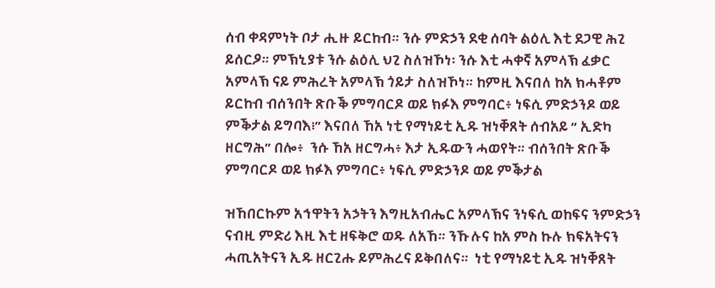ሰብ ቀዳምነት ቦታ ሒዙ ይርከብ። ንሱ ምድኃን ደቂ ሰባት ልዕሊ እቲ ደጋዊ ሕጊ ይሰርዖ። ምኽኒያቱ ንሱ ልዕሊ ህጊ ስለዝኾነ፡ ንሱ እቲ ሓቀኛ አምላኽ ፈቃር አምላኽ ናይ ምሕረት አምላኽ ጎይታ ስለዝኾነ። ከምዚ እናበለ ከአ ክሓቶም ይርከብ ብሰንበት ጽቡቕ ምግባርዶ ወይ ክፉእ ምግባር፥ ነፍሲ ምድኃንዶ ወይ ምቕታል ይግባእ፧” እናበለ ኸአ ነቲ የማነይቲ ኢዱ ዝነቐጸት ሰብአይ “ ኢድካ ዘርግሕ” በሎ፥  ንሱ ኸአ ዘርግሓ፥ እታ ኢዱውን ሓወየት። ብሰንበት ጽቡቕ ምግባርዶ ወይ ክፉእ ምግባር፥ ነፍሲ ምድኃንዶ ወይ ምቕታል

ዝኸበርኩም አኅዋትን አኃትን እግዚአብሔር አምላኽና ንነፍሲ ወከፍና ንምድኃን ናብዚ ምድሪ እዚ እቲ ዘፍቅሮ ወዱ ለአኸ። ንኹሉና ከአ ምስ ኩሉ ክፍአትናን ሓጢአትናን ኢዱ ዘርጊሑ ይምሕረና ይቅበለና።  ነቲ የማነይቲ ኢዱ ዝነቐጸት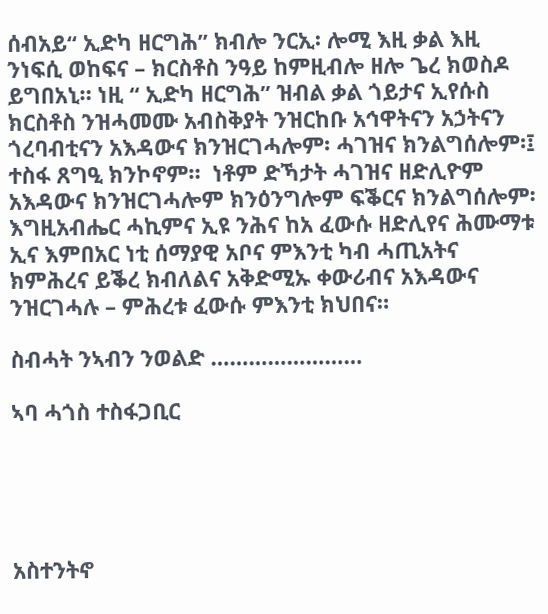ሰብአይ“ ኢድካ ዘርግሕ” ክብሎ ንርኢ፡ ሎሚ እዚ ቃል እዚ ንነፍሲ ወከፍና – ክርስቶስ ንዓይ ከምዚብሎ ዘሎ ጌረ ክወስዶ ይግበአኒ። ነዚ “ ኢድካ ዘርግሕ” ዝብል ቃል ጎይታና ኢየሱስ ክርስቶስ ንዝሓመሙ አብስቅያት ንዝርከቡ አኅዋትናን አኃትናን  ጎረባብቲናን አእዳውና ክንዝርገሓሎም፡ ሓገዝና ክንልግሰሎም፡፤ ተስፋ ጸግዒ ክንኮኖም።  ነቶም ድኻታት ሓገዝና ዘድሊዮም አእዳውና ክንዝርገሓሎም ክንዕንግሎም ፍቕርና ክንልግሰሎም፡ እግዚአብሔር ሓኪምና ኢዩ ንሕና ከአ ፈውሱ ዘድሊየና ሕሙማቱ ኢና እምበአር ነቲ ሰማያዊ አቦና ምእንቲ ካብ ሓጢአትና ክምሕረና ይቕረ ክብለልና አቅድሚኡ ቀውሪብና አእዳውና ንዝርገሓሉ – ምሕረቱ ፈውሱ ምእንቲ ክህበና።

ስብሓት ንኣብን ንወልድ ……………………

ኣባ ሓጎስ ተስፋጋቢር





አስተንትኖ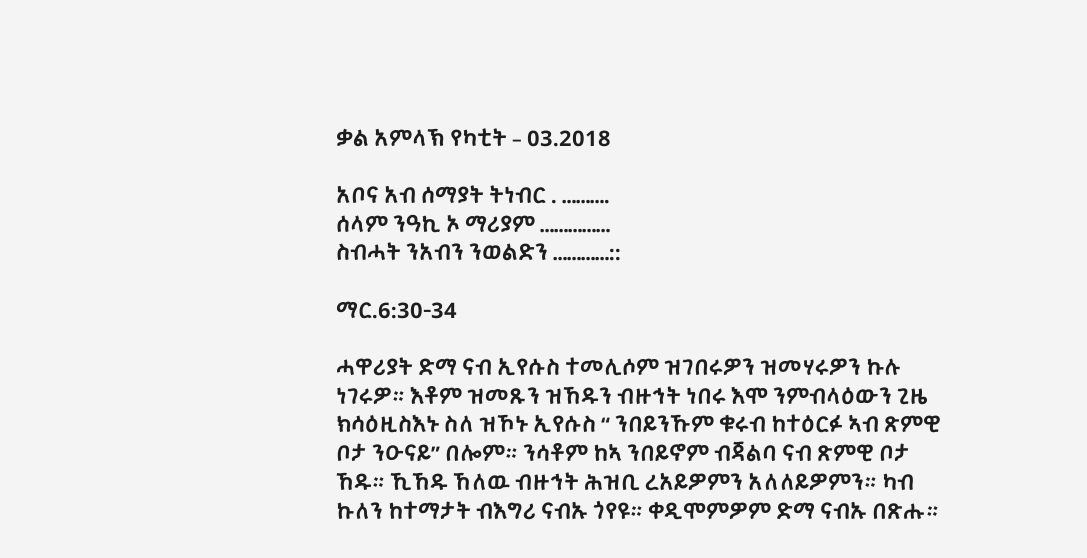ቃል አምላኽ የካቲት – 03.2018

አቦና አብ ሰማያት ትነብር . ……….
ሰላም ንዓኪ ኦ ማሪያም ……………
ስብሓት ንአብን ንወልድን …………::

ማር.6:30-34

ሓዋሪያት ድማ ናብ ኢየሱስ ተመሊሶም ዝገበሩዎን ዝመሃሩዎን ኩሉ ነገሩዎ። እቶም ዝመጹን ዝኸዱን ብዙኅት ነበሩ እሞ ንምብላዕውን ጊዜ ክሳዕዚስእኑ ስለ ዝኾኑ ኢየሱስ “ ንበይንኹም ቁሩብ ከተዕርፉ ኣብ ጽምዊ ቦታ ንዑናይ” በሎም። ንሳቶም ከኣ ንበይኖም ብጃልባ ናብ ጽምዊ ቦታ ኸዱ። ኺኸዱ ኸለዉ ብዙኅት ሕዝቢ ረአይዎምን አለለይዎምን። ካብ ኩለን ከተማታት ብእግሪ ናብኡ ጎየዩ። ቀዲሞምዎም ድማ ናብኡ በጽሑ።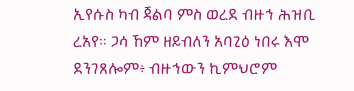ኢየሱስ ካብ ጃልባ ምስ ወረደ ብዙኅ ሕዝቢ ረአየ። ጋሳ ኸም ዘይብለን አባጊዕ ነበሩ እሞ ደንገጸሎም፥ ብዙኅውን ኪምህሮም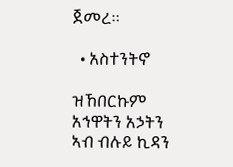ጀመረ።

  • አስተንትኖ

ዝኸበርኩም አኅዋትን አኃትን ኣብ ብሉይ ኪዳን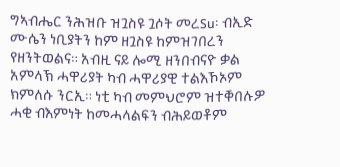ግኣብሔር ንሕዝቡ ዝጓስዩ ጓሶት መረSu፡ ብኢድ ሙሴን ነቢያትን ከም ዘጓስዩ ከምዝገበረን የዘንትወልና። አብዚ ናይ ሎሚ ዘንበብናዮ ቃል አምላኽ ሓዋሪያት ካብ ሓዋሪያዊ ተልእኾኦም ክምለሱ ንርኢ። ነቲ ካብ መምህሮም ዝተቐበሉዎ ሓቂ ብእምነት ከመሓላልፍን ብሕይወቶም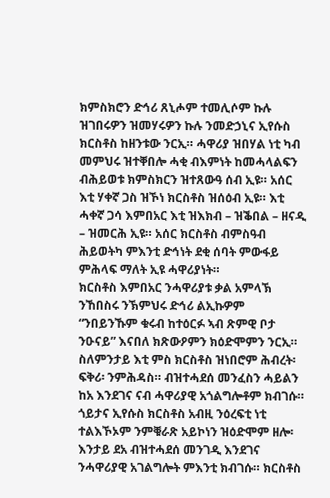ክምስክሮን ድኅሪ ጸኒሖም ተመሊሶም ኩሉ ዝገበሩዎን ዝመሃሩዎን ኩሉ ንመድኃኒና ኢየሱስ ክርስቶስ ከዘንቱው ንርኢ። ሓዋሪያ ዝበሃል ነቲ ካብ መምህሩ ዝተቐበሎ ሓቂ ብእምነት ከመሓላልፍን ብሕይወቱ ክምስክርን ዝተጸውዓ ሰብ ኢዩ። አሰር እቲ ሃቀኛ ጋስ ዝኾነ ክርስቶስ ዝሰዕብ ኢዩ። እቲ ሓቀኛ ጋሳ እምበአር እቲ ዝእክብ – ዝቕበል – ዘናዲ – ዝመርሕ ኢዩ። አሰር ክርስቶስ ብምስዓብ ሕይወትካ ምእንቲ ድኅነት ደቂ ሰባት ምውፋይ ምሕላፍ ማለት ኢዩ ሓዋሪያነት።
ክርስቶስ እምበአር ንሓዋሪያቱ ቃል አምላኽ ንኸበስሩ ንኽምህሩ ድኅሪ ልኢኩዎም “ንበይንኹም ቁሩብ ከተዕርፉ ኣብ ጽምዊ ቦታ ንዑናይ” እናበለ ክጽውዖምን ክዕድሞምን ንርኢ። ስለምንታይ እቲ ምስ ክርስቶስ ዝነበሮም ሕብረት፡ ፍቅሪ፡ ንምሕዳስ። ብዝተሓደሰ መንፈስን ሓይልን ከአ እንደገና ናብ ሓዋሪያዊ አጎልግሎቶም ክብገሱ። ጎይታና ኢየሱስ ክርስቶስ አብዚ ንዕረፍቲ ነቲ ተልእኾኦም ንምቑራጽ አይኮነን ዝዕድሞም ዘሎ፡ እንታይ ደአ ብዝተሓደሰ መንገዲ እንደገና ንሓዋሪያዊ አገልግሎት ምእንቲ ክብገሱ። ክርስቶስ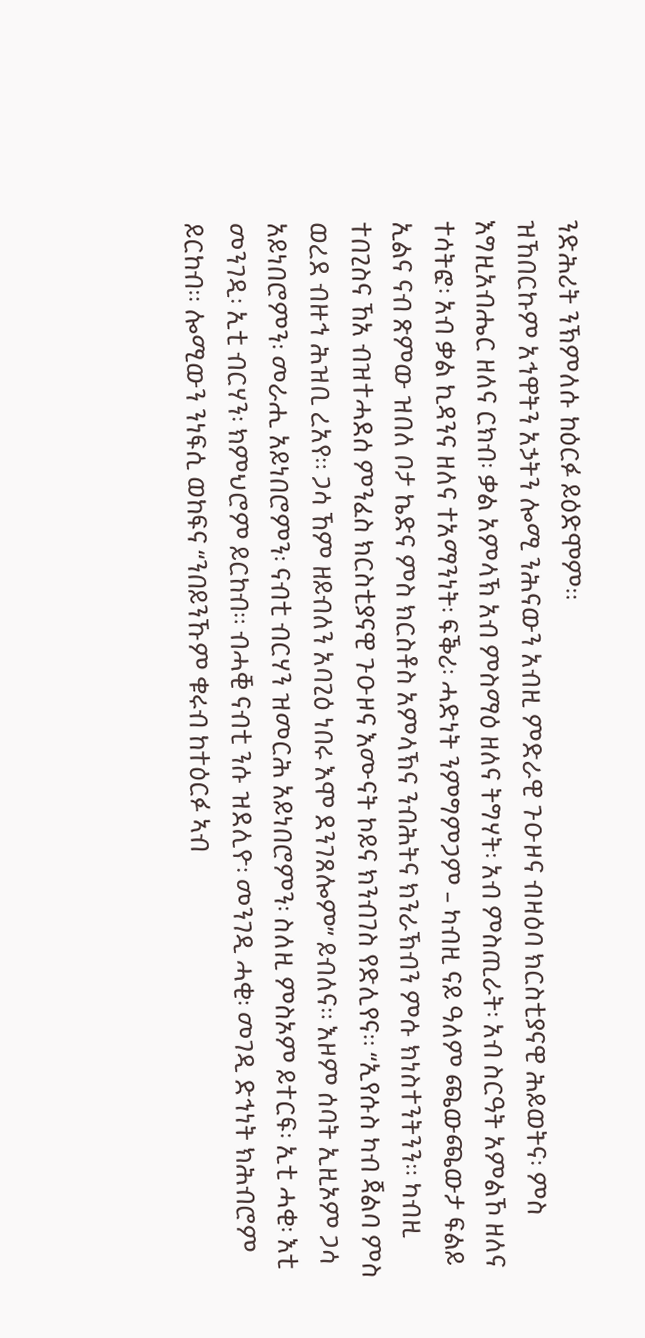ንድሕሪት ንኽምለሱ ከዕርፉ ይዕድሞም።
ዝኸበርኩም አኅዋትን አኃትን ሎሚ ንሕናውን አብዚ ምድራዊ ጉዑዞና ብዛዕባ ክርስቲያናዊ ሕይወትና፡ ምስ እግዚአብሔር ዘለና ርክብ፡ ቃል አምላኽ አብ ምስማዕ ዘለና ትግሃት፡ አብ ምስጢራት፡ አብ ስርዓት አምልኾ ዘለና ተሳትፎ፡ አብ ቃል ኪዳንና ዘለና ተአማንነት፡ ፍቕሪ፡ ሓድነት ንምግምጋም – ካብዚ ናይ ዓለም ጫውጫውታ ፍልይ ኢልና ናብ ጽምው ዝበለ ቦታ ኬድና ምስ ክርስቶስ አምላኽና ንብሕትና ክንራኽብን ምሱ ክነስተንትንን። ካብዚ ተበጊስና ኸአ ብዝተሓደሰ ምንፈስ ክርስቲያናዊ ጉዑዞና እሙናት ኮይና ክንብገስ የድሊየና። “ኢየሱስ ካብ ጃልባ ምስ ወረደ ብዙኅ ሕዝቢ ረአየ። ጋሳ ኸም ዘይብለን አባጊዕ ነበሩ እሞ ደንገጸሎም” ይብለና። እዞም ሰባት ኢዚኦም ጋሳ አይነበሮምን፡ መራሒ አይነበሮምን፡ ናብቲ ብርሃን ዝመርሕ አይነበሮምን፡ ስለዚ ምስኦም ይተርፍ፡ ኢቲ ሓቂ፡ እቲ መንገዲ፡ ኢቲ ብርሃን፡ ክምህሮም ይርከብ። ብሓቒ ናብቲ ንሱ ዝደሊዮ፡ መንገዲ ሓቂ፡ መገዲ ድኅነት ክሕብሮም ይርከብ። ሎሚውን ንነፍሲ ወከፍና “ንበይንኹም ቁሩብ ከተዕርፉ ኣብ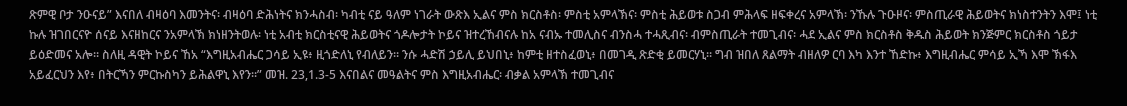ጽምዊ ቦታ ንዑናይ” እናበለ ብዛዕባ እመንትና፡ ብዛዕባ ድሕነትና ክንሓስብ፡ ካብቲ ናይ ዓለም ነገራት ውጽእ ኢልና ምስ ክርስቶስ፡ ምስቲ አምላኽና፡ ምስቲ ሕይወቱ ስጋብ ምሕላፍ ዘፍቀረና አምላኽ፡ ንኹሉ ጉዑዞና፡ ምስጢራዊ ሕይወትና ክነስተንትን እሞ፤ ነቲ ኩሉ ዝገበርናዮ ሰናይ እናዘከርና ንአምላኽ ክነዘንትወሉ፡ ነቲ አብቲ ክርስቲናዊ ሕይወትና ጎዶሎታት ኮይና ዝተረኸብናሉ ከአ ናብኡ ተመሊስና ብንስሓ ተሓጺብና፡ ብምስጢራት ተመጊብና፡ ሓደ ኢልና ምስ ክርስቶስ ቅዱስ ሕይወት ክንጅምር ክርስቶስ ጎይታ ይዕድመና አሎ። ስለዚ ዳዊት ኮይና ኸአ “እግዚአብሔር ጋሳይ ኢዩ፥ ዚጎድለኒ የብለይን። ንሱ ሓድሽ ኃይሊ ይህበኒ፥ ከምቲ ዘተስፈወኒ፥ በመገዲ ጽድቂ ይመርሃኒ። ግብ ዝበለ ጸልማት ብዘለዎ ርባ እካ እንተ ኸድኩ፥ እግዚብሔር ምሳይ ኢኻ እሞ ኽፋእ አይፈርህን እየ፥ በትርኻን ምርኩስካን ይሕልዋኒ እየን።” መዝ. 23,1.3-5 እናበልና መዓልትና ምስ እግዚአብሔር፡ ብቃል አምላኽ ተመጊብና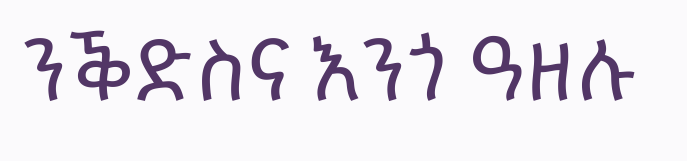ንቕድስና እንጎ ዓዘሉ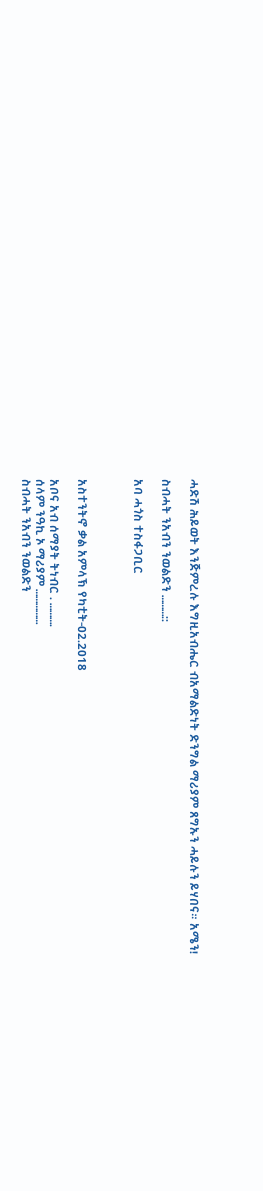ሓድሽ ሕይወት እንጅምረሉ እግዚአብሔር ብአማልድነት ድንግል ማሪያም ጸግኡን ሓይሉን ይሃበና። አሜን!

ስብሓት ንአብን ንወልድን ………::

አባ ሓጎስ ተስፋጋቢር



አስተንትኖ ቃል አምላኽ የካቲት-02.2018

አቦና አብ ሰማያት ትነብር . ……….
ሰላም ንዓኪ ኦ ማሪያም ……………
ስብሓት ንአብን ንወልድን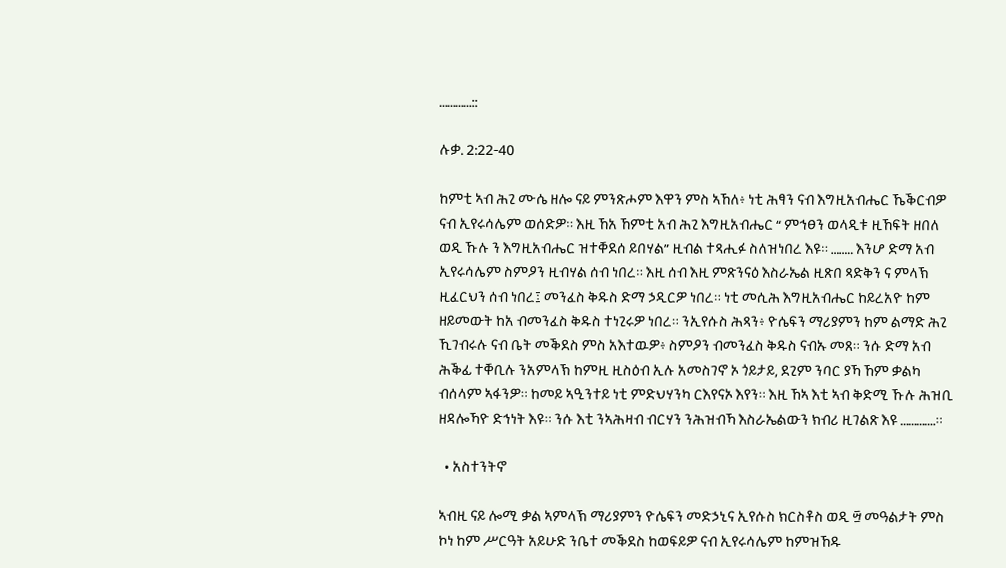…………::

ሉቃ. 2:22-40

ከምቲ ኣብ ሕጊ ሙሴ ዘሎ ናይ ምንጽሖም እዋን ምስ ኣኸለ፥ ነቲ ሕፃን ናብ እግዚአብሔር ኼቕርብዎ ናብ ኢየሩሳሌም ወሰድዎ። እዚ ኸአ ኸምቲ አብ ሕጊ እግዚአብሔር “ ምኅፀን ወላዲቱ ዚኸፍት ዘበለ ወዲ ኹሉ ን እግዚአብሔር ዝተቐደሰ ይበሃል” ዚብል ተጻሒፉ ስለዝነበረ እዩ። …….. እንሆ ድማ አብ ኢየሩሳሌም ስምዖን ዚብሃል ሰብ ነበረ። እዚ ሰብ እዚ ምጽንናዕ እስራኤል ዚጽበ ጻድቅን ና ምላኽ ዚፈርህን ሰብ ነበረ፤ መንፈስ ቅዱስ ድማ ኃዲርዎ ነበረ። ነቲ መሲሕ እግዚአብሔር ከይረአዮ ከም ዘይመውት ከአ ብመንፈስ ቅዱስ ተነጊሩዎ ነበረ። ንኢየሱስ ሕጻን፥ ዮሴፍን ማሪያምን ከም ልማድ ሕጊ ኺገብሩሉ ናብ ቤት መቕደስ ምስ አእተዉዎ፥ ስምዖን ብመንፈስ ቅዱስ ናብኡ መጸ። ንሱ ድማ አብ ሕቕፊ ተቐቢሉ ንአምላኽ ከምዚ ዚስዕብ ኢሉ አመስገኖ ኦ ጎይታይ, ደጊም ንባር ያኻ ኸም ቃልካ ብሰላም ኣፋንዎ። ከመይ ኣዒንተይ ነቲ ምድህሃንካ ርእየናኦ እየን። እዚ ኸኣ እቲ ኣብ ቅድሚ ኹሉ ሕዝቢ ዘዳሎኻዮ ድኅነት እዩ። ንሱ እቲ ንኣሕዛብ ብርሃን ንሕዝብኻ እስራኤልውን ክብሪ ዚገልጽ እዩ ………….።

  • አስተንትኖ

ኣብዚ ናይ ሎሚ ቃል ኣምላኽ ማሪያምን ዮሴፍን መድኃኒና ኢየሱስ ክርስቶስ ወዲ ፵ መዓልታት ምስ ኮነ ከም ሥርዓት አይሁድ ንቤተ መቕደስ ከወፍይዎ ናብ ኢየሩሳሌም ከምዝኸዱ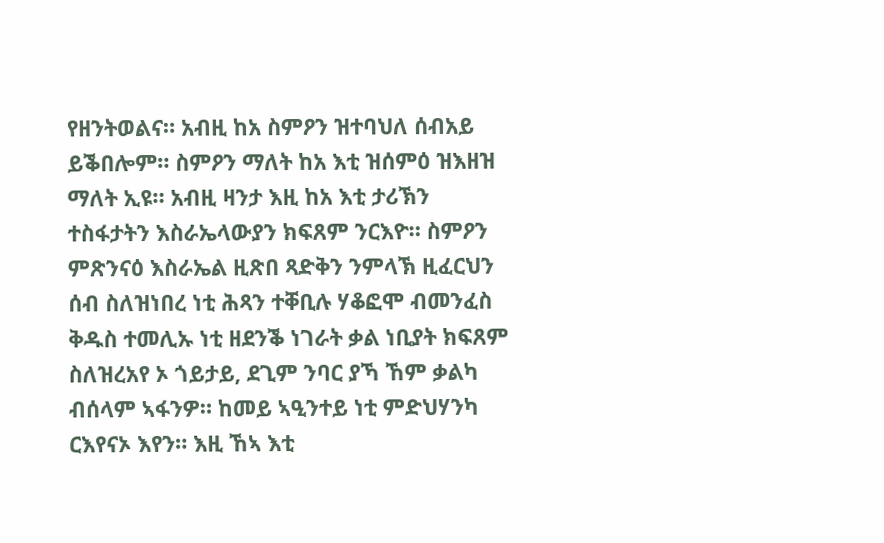የዘንትወልና። አብዚ ከአ ስምዖን ዝተባህለ ሰብአይ ይቕበሎም። ስምዖን ማለት ከአ እቲ ዝሰምዕ ዝእዘዝ ማለት ኢዩ። አብዚ ዛንታ እዚ ከአ እቲ ታሪኽን ተስፋታትን እስራኤላውያን ክፍጸም ንርእዮ። ስምዖን ምጽንናዕ እስራኤል ዚጽበ ጻድቅን ንምላኽ ዚፈርህን ሰብ ስለዝነበረ ነቲ ሕጻን ተቐቢሉ ሃቆፎሞ ብመንፈስ ቅዱስ ተመሊኡ ነቲ ዘደንቕ ነገራት ቃል ነቢያት ክፍጸም ስለዝረአየ ኦ ጎይታይ, ደጊም ንባር ያኻ ኸም ቃልካ ብሰላም ኣፋንዎ። ከመይ ኣዒንተይ ነቲ ምድህሃንካ ርእየናኦ እየን። እዚ ኸኣ እቲ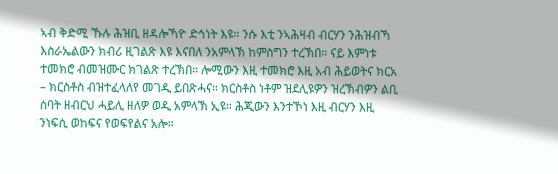ኣብ ቅድሚ ኹሉ ሕዝቢ ዘዳሎኻዮ ድኅነት እዩ። ንሱ እቲ ንኣሕዛብ ብርሃን ንሕዝብኻ እስራኤልውን ክብሪ ዚገልጽ እዩ እናበለ ንአምላኽ ከምስግን ተረኽበ። ናይ እምነቱ ተመክሮ ብመዝሙር ክገልጽ ተረኽበ። ሎሚውን እዚ ተመክሮ እዚ አብ ሕይወትና ክርአ – ክርስቶስ ብዝተፈላለየ መገዲ ይበጽሓና። ክርስቶስ ነቶም ዝደሊዩዎን ዝረኽብዎን ልቢ ሰባት ዘብርህ ሓይሊ ዘለዎ ወዲ አምላኽ ኢዩ። ሕጂውን እንተኾነ እዚ ብርሃን እዚ ንነፍሲ ወከፍና የወፍየልና አሎ።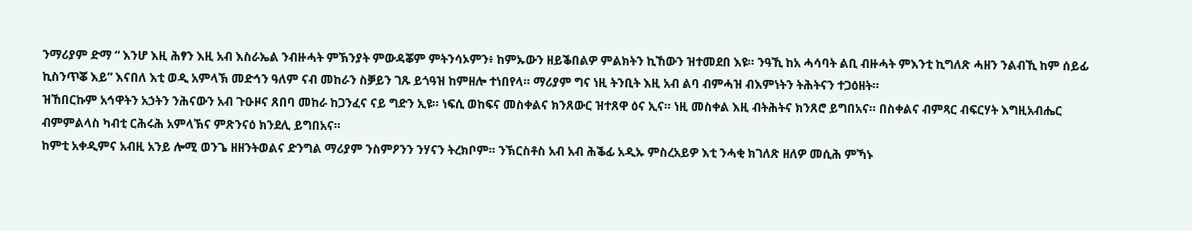ንማሪያም ድማ “ እንሆ እዚ ሕፃን እዚ አብ እስራኤል ንብዙሓት ምኽንያት ምውዳቖም ምትንሳኦምን፥ ከምኡውን ዘይቕበልዎ ምልክትን ኪኸውን ዝተመደበ እዩ። ንዓኺ ከአ ሓሳባት ልቢ ብዙሓት ምእንቲ ኪግለጽ ሓዘን ንልብኺ ከም ሰይፊ ኪስንጥቖ እይ” እናበለ እቲ ወዲ አምላኽ መድኅን ዓለም ናብ መከራን ስቓይን ገጹ ይጎዓዝ ከምዘሎ ተነበየላ። ማሪያም ግና ነዚ ትንቢት እዚ አብ ልባ ብምሓዝ ብእምነትን ትሕትናን ተጋዕዘት።
ዝኸበርኩም አኅዋትን አኃትን ንሕናውን አብ ጉዑዞና ጸበባ መከራ ከጋንፈና ናይ ግድን ኢዩ። ነፍሲ ወከፍና መስቀልና ክንጸውር ዝተጸዋ ዕና ኢና። ነዚ መስቀል እዚ ብትሕትና ክንጸሮ ይግበአና። በስቀልና ብምጻር ብፍርሃት እግዚአብሔር ብምምልላስ ካብቲ ርሕሩሕ አምላኽና ምጽንናዕ ክንደሊ ይግበአና።
ከምቲ አቀዲምና አብዚ አንይ ሎሚ ወንጌ ዘዘንትወልና ድንግል ማሪያም ንስምዖንን ንሃናን ትረክቦም። ንኽርስቶስ አብ አብ ሕቕፊ አዲኡ ምስረአይዎ እቲ ንሓቂ ክገለጽ ዘለዎ መሲሕ ምኻኑ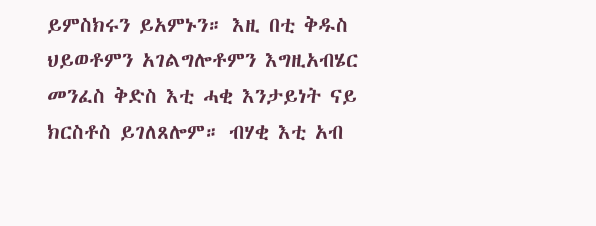ይምስክሩን ይአምኑን። እዚ በቲ ቅዱስ ህይወቶምን አገልግሎቶምን እግዚአብሄር መንፈስ ቅድስ እቲ ሓቂ እንታይነት ናይ ክርስቶስ ይገለጸሎም። ብሃቂ እቲ አብ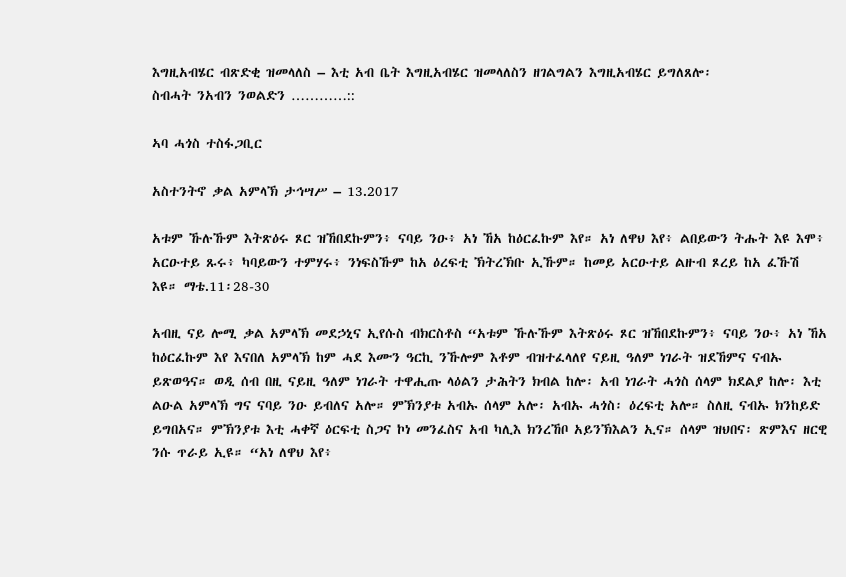እግዚአብሄር ብጽድቂ ዝመላለስ – እቲ አብ ቤት እግዚአብሄር ዝመላለስን ዘገልግልን እግዚአብሄር ይግለጸሎ፡
ስብሓት ንአብን ንወልድን …………::

ኣባ ሓጎስ ተስፋጋቢር

አስተንትኖ ቃል አምላኽ ታኅሣሥ – 13.2017

አቱም ኹሉኹም እትጽዕሩ ጾር ዝኸበደኩምን፥ ናባይ ንዑ፥ አነ ኸአ ከዕርፈኩም እየ። አነ ለዋህ እየ፥ ልበይውን ትሑት እዩ እሞ፥ አርዑተይ ጹሩ፥ ካባይውን ተምሃሩ፥ ንነፍስኹም ከአ ዕረፍቲ ኽትረኽቡ ኢኹም። ከመይ አርዑተይ ልዙብ ጾረይ ከአ ፈኹሽ እዩ። ማቴ.11፡28-30

አብዚ ናይ ሎሚ ቃል አምላኽ መደኃኒና ኢየሱስ ብክርስቶስ “አቱም ኹሉኹም እትጽዕሩ ጾር ዝኸበደኩምን፥ ናባይ ንዑ፥ አነ ኸአ ከዕርፈኩም እየ እናበለ አምላኽ ከም ሓደ እሙን ዓርኪ ንኹሎም እቶም ብዝተፈላለየ ናይዚ ዓለም ነገራት ዝደኸምና ናብኡ ይጽወዓና። ወዲ ሰብ በዚ ናይዚ ዓለም ነገራት ተዋሒጡ ላዕልን ታሕትን ክብል ከሎ፡ አብ ነገራት ሓጎስ ሰላም ክደልያ ከሎ፡ እቲ ልዑል አምላኽ ግና ናባይ ንዑ ይብለና አሎ። ምኽንያቱ አብኡ ሰላም አሎ፡ አብኡ ሓጎስ፡ ዕረፍቲ አሎ። ስለዚ ናብኡ ክንከይድ ይግበአና። ምኽንያቱ እቲ ሓቀኛ ዕርፍቲ ስጋና ኮነ መንፈስና አብ ካሊእ ክንረኸቦ አይንኽእልን ኢና። ሰላም ዝህበና፡ ጽምእና ዘርዊ ንሱ ጥራይ ኢዩ። “አነ ለዋህ እየ፥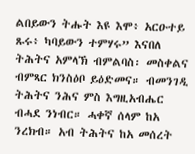ልበይውን ትሑት እዩ እሞ፥ አርዑተይ ጹሩ፥ ካባይውን ተምሃሩ” እናበለ ትሕትና አምላኽ ብምልባስ፡ መስቀልና ብምጻር ክንስዕቦ ይዕድመና። ብመንገዲ ትሕትና ንሕና ምስ እግዚአብሔር ብሓደ ንነብር። ሓቀኛ ሰላም ከአ ንረክብ። አብ ትሕትና ከአ መሰረት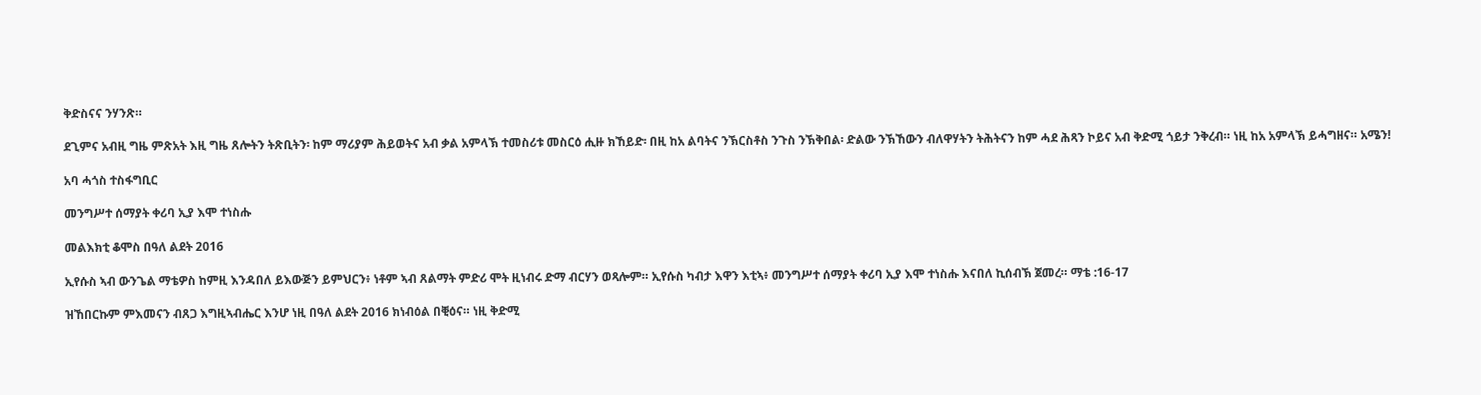ቅድስናና ንሃንጽ።

ደጊምና አብዚ ግዜ ምጽአት እዚ ግዜ ጸሎትን ትጽቢትን፡ ከም ማሪያም ሕይወትና አብ ቃል አምላኽ ተመስሪቱ መስርዕ ሒዙ ክኸይድ፡ በዚ ከአ ልባትና ንኽርስቶስ ንጉስ ንኽቅበል፡ ድልው ንኽኸውን ብለዋሃትን ትሕትናን ከም ሓደ ሕጻን ኮይና አብ ቅድሚ ጎይታ ንቅረብ። ነዚ ከአ አምላኽ ይሓግዘና። አሜን!

አባ ሓጎስ ተስፋግቢር

መንግሥተ ሰማያት ቀሪባ ኢያ እሞ ተነስሑ

መልእክቲ ቆሞስ በዓለ ልደት 2016

ኢየሱስ ኣብ ውንጌል ማቴዎስ ከምዚ እንዳበለ ይእውጅን ይምህርን፥ ነቶም ኣብ ጸልማት ምድሪ ሞት ዚነብሩ ድማ ብርሃን ወጻሎም። ኢየሱስ ካብታ እዋን እቲኣ፥ መንግሥተ ሰማያት ቀሪባ ኢያ እሞ ተነስሑ እናበለ ኪሰብኽ ጀመረ። ማቴ :16-17

ዝኸበርኩም ምእመናን ብጸጋ እግዚኣብሔር እንሆ ነዚ በዓለ ልደት 2016 ክነብዕል በቒዕና። ነዚ ቅድሚ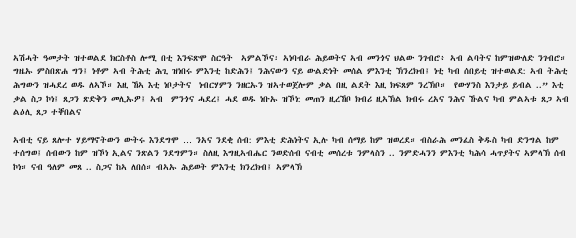ኣሽሓት ዓመታት ዝተወልደ ክርስቶስ ሎሚ በቲ እንፍጽሞ ስርዓት  ኣምልኾና፡ ኣነባብራ ሕይወትና ኣብ መንጎና ህልው ንገብሮ፥ ኣብ ልባትና ከምዝውለድ ንገብሮ።  ግዜኡ ምስበጽሐ ግን፤ ነቶም ኣብ ትሕቲ ሕጊ ዝነበሩ ምእንቲ ከድሕን፤ ንሕናውን ናይ ውልድነት መሰል ምእንቲ ኽንረክብ፤ ነቲ ካብ ሰበይቲ ዝተወልደ: ኣብ ትሕቲ ሕግውን ዝሓደረ ወዱ ለኣኾ። እዚ ኸኣ እቲ ነቦታትና  ነብርሃምን ንዘርኡን ዝኣተወጀሎም ቃል በዚ ልደት እዚ ክፍጸም ንረኽቦ።  የውሃንስ እንታይ ይብል ..” እቲ ቃል ስጋ ኮነ፤ ጸጋን ጽድቅን መሊኡዎ፤ ኣብ  ምንጎና ሓደረ፤ ሓደ ወዱ ነቡኡ ዝኾነ: መጠን ዚረኸቦ ክብሪ ዚኣኽል ክብሩ ረአና ንሕና ኹልና ካብ ምልኣቱ ጸጋ ኣብ ልዕሊ ጸጋ ተቐበልና

ኣብቲ ናይ ጸሎተ ሃይማኖትውን ውትሩ እንደግሞ … ንአና ንደቂ ሰብ: ምእቲ ድሕነትና ኢሉ ካብ ሰማይ ከም ዝወረደ። ብስራሕ መንፈስ ቅዱስ ካብ ድንግል ከም ተሰግወ፤ ሰብውን ከም ዝኾነ ኢልና ንጽልን ንደግምን። ስለዚ እግዚኣብሔር ንወድሰብ ናብቲ መሰረቱ ንምላስን .. ንምድሓንን ምእንቲ ካሕሳ ሓጥያትና ኣምላኽ ሰብ ኮነ። ናብ ዓለም መጸ .. ስጋና ከኣ ለበሰ። ብኣኡ ሕይወት ምእንቲ ክንረክብ፤ ኣምላኽ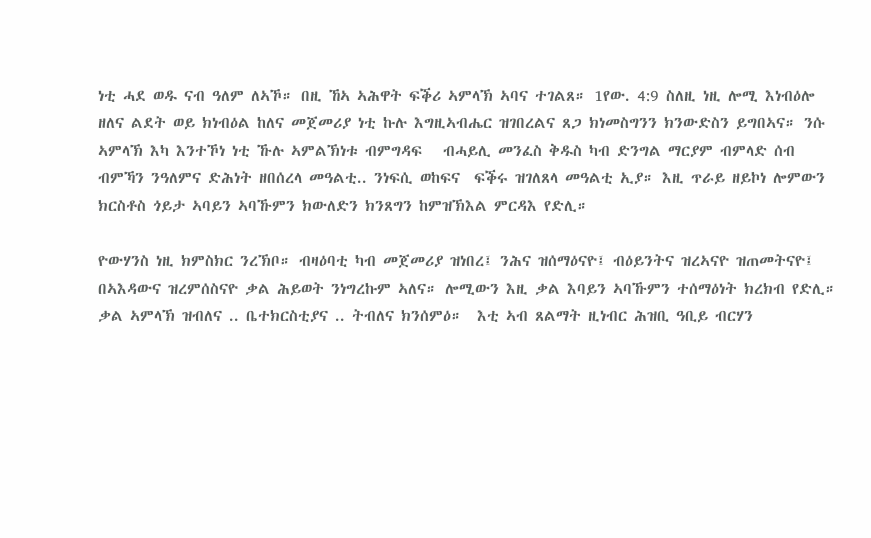ነቲ ሓደ ወዱ ናብ ዓለም ለኣኾ። በዚ ኸኣ ኣሕዋት ፍቕሪ ኣምላኽ ኣባና ተገልጸ። 1የው. 4:9 ስለዚ ነዚ ሎሚ እነብዕሎ ዘለና ልደት ወይ ክነብዕል ከለና መጀመሪያ ነቲ ኩሉ እግዚኣብሔር ዝገበረልና ጸጋ ክነመስግንን ክንውድስን ይግበኣና። ንሱ ኣምላኽ እካ እንተኾነ ነቲ ኹሉ ኣምልኽነቱ ብምግዳፍ   ብሓይሊ መንፈስ ቅዱስ ካብ ድንግል ማርያም ብምላድ ሰብ ብምኻን ንዓለምና ድሕነት ዘበሰረላ መዓልቲ.. ንነፍሲ ወከፍና  ፍቕሩ ዝገለጸላ መዓልቲ ኢያ። እዚ ጥራይ ዘይኮነ ሎምውን ክርስቶስ ጎይታ ኣባይን ኣባኹምን ክውለድን ክንጸግን ከምዝኽእል ምርዳእ የድሊ።

ዮውሃንስ ነዚ ክምስክር ንረኽቦ። ብዛዕባቲ ካብ መጀመሪያ ዝነበረ፤ ንሕና ዝሰማዕናዮ፤ ብዕይንትና ዝረኣናዮ ዝጠመትናዮ፤ በኣእዳውና ዝረምሰስናዮ ቃል ሕይወት ንነግረኩም ኣለና። ሎሚውን እዚ ቃል እባይን ኣባኹምን ተሰማዕነት ክረክብ የድሊ። ቃል ኣምላኽ ዝብለና .. ቤተክርስቲያና .. ትብለና ክንሰምዕ።  እቲ ኣብ ጸልማት ዚነብር ሕዝቢ ዓቢይ ብርሃን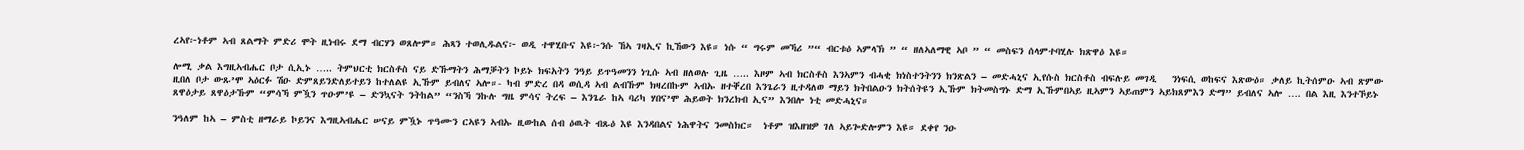ረኣየ፦ነቶም ኣብ ጸልማት ምድሪ ሞት ዚነብሩ ደማ ብርሃን ወጸሎም። ሕጻን ተወሊዱልና፦ ወዲ ተዋሂቡና እዩ፦ንሱ ኸኣ ገዛኢና ኪኸውን እዩ። ነሱ “ ግሩም መኻሪ ”“ ብርቱዕ ኣምላኽ ” “ ዘለኣለማዊ ኣቦ ” “ መስፍን ሰላምተባሂሉ ክጽዋዕ እዩ።

ሎሚ ቃል እግዚኣብሔር ቦታ ሲኢኑ ….. ትምህርቲ ክርስቶስ ናይ ድኹማትን ሕማቓትን ኮይኑ ክፍአትን ንዓይ ይጥዓመንን ነጊሱ ኣብ ዘለወሉ ጊዜ ….. እዞም ኣብ ክርስቶስ እንኣምን ብሓቂ ክነስተንትንን ክንጽልን – መድሓኒና ኢየሱስ ክርስቶስ ብፍሉይ መገዲ   ንነፍሲ ወከፍና እጽውዕ። ቃለይ ኪትሰምዑ ኣብ ጽምው ዚበለ ቦታ ውጹ’ሞ ኣዕርፉ ሽዑ ድምጸይንድለይተይን ከተለልዩ ኢኹም ይብለና ኣሎ።- ካብ ምድረ በዳ ወሲዳ ኣብ ልብኹም ክዛረበኩም ኣብኡ ዘተቐረበ እንጌራን ዚተዳለወ ማይን ክትበልዑን ክትሰትዩን ኢኹም ክትመስግኑ ድማ ኢኹምበኣይ ዚኣምን ኣይጠምን ኣይክጸምእን ድማ” ይብለና ኣሎ …. በል እዚ እንተኾይኑ ጸዋዕታይ ጸዋዕታኹም “ምሳኻ ምዃን ጥዑም’ዩ – ድንኳናት ንትከል” “ንስኻ ንኩሉ ግዜ ምሳና ትረፍ – እንጌራ ከኣ ባሪካ ሃበና’ሞ ሕይወት ክንረክብ ኢና” እንበሎ ነቲ መድሓኒና።

ንዓለም ከኣ – ምስቲ ዘማራይ ኮይንና እግዚኣብሔር ሠናይ ምዃኑ ጥዓሙን ርኣዩን ኣብኡ ዚውከል ሰብ ዕዉት ብጹዕ እዩ እንዳበልና ነሕዋትና ንመስክር።  ነቶም ዝእዘዝዎ ገለ ኣይጐድሎምን እዩ። ደቀየ ንዑ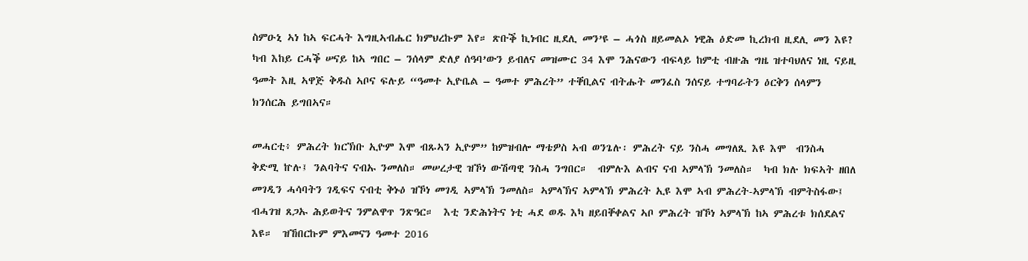ስምዑኒ ኣነ ከኣ ፍርሓት እግዚኣብሔር ክምህረኩም እየ። ጽቡቕ ኪነብር ዚደሊ መን’ዩ – ሓጎስ ዘይመልኦ ነዊሕ ዕድመ ኪረክብ ዚደሊ መን እዩ? ካብ እከይ ርሓቕ ሠናይ ከኣ ግበር – ንሰላም ድለያ ሰዓባ’ውን ይብለና መዝሙር 34 እሞ ንሕናውን ብፍላይ ከምቲ ብዙሕ ግዜ ዝተባህለና ነዚ ናይዚ ዓመት እዚ ኣዋጅ ቅዱስ ኣቦና ፍሉይ “ዓመተ ኢዮቤል – ዓመተ ምሕረት” ተቐቢልና ብትሑት መንፈስ ንሰናይ ተግባራትን ዕርቅን ሰላምን ክንሰርሕ ይግበኣና።

መሓርቲ፥ ምሕረት ክርኽቡ ኢዮም እሞ ብጹኣን ኢዮም” ከምዝብሎ ማቴዎስ ኣብ ወንጌሉ፡ ምሕረት ናይ ንስሓ መግለጺ እዩ እሞ  ብንስሓ ቅድሚ ኵሉ፤ ንልባትና ናብኡ ንመለስ። መሠረታዊ ዝኾነ ውሽጣዊ ንስሓ ንግበር።  ብምሉእ ልብና ናብ ኣምላኽ ንመለስ።  ካብ ክሉ ክፍኣት ዘበለ መገዲን ሓሳባትን ገዲፍና ናብቲ ቅኑዕ ዝኾነ መገዲ ኣምላኽ ንመለስ። ኣምላኽና ኣምላኽ ምሕረት ኢዩ እሞ ኣብ ምሕረት-ኣምላኽ ብምትስፋው፤ ብሓገዝ ጸጋኡ ሕይወትና ንምልዋጥ ንጽዓር።  እቲ ንድሕነትና ነቲ ሓደ ወዱ እካ ዘይበቐቀልና ኣቦ ምሕረት ዝኾነ ኣምላኽ ከኣ ምሕረቱ ክሰደልና እዩ።  ዝኸበርኩም ምእመናን ዓመተ 2016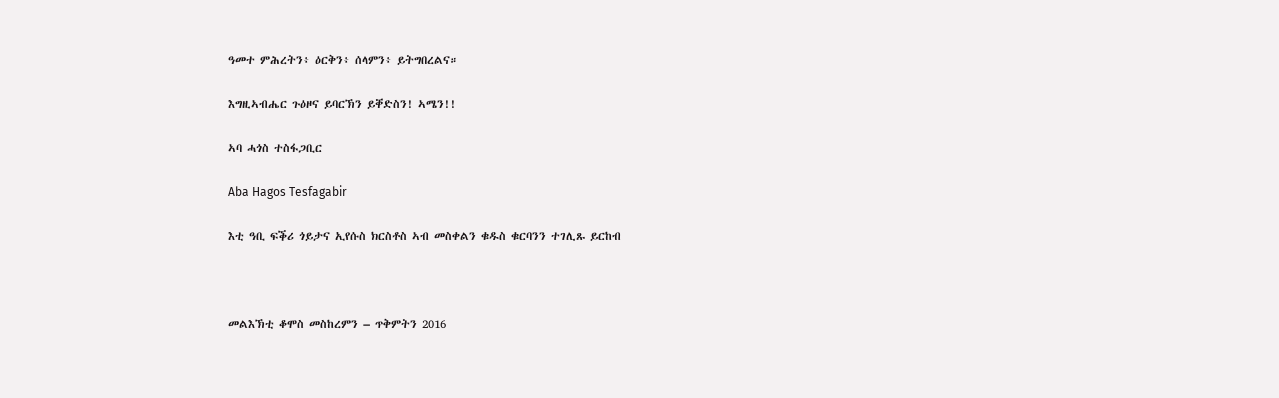ዓመተ ምሕረትን፥ ዕርቅን፥ ሰላምን፥ ይትግበረልና።

እግዚኣብሔር ጉዕዞና ይባርኽን ይቐድስን! ኣሜን!!

ኣባ ሓጎስ ተስፋጋቢር

Aba Hagos Tesfagabir

እቲ ዓቢ ፍቕሪ ጎይታና ኢየሱስ ክርስቶስ ኣብ መስቀልን ቁዱስ ቁርባንን ተገሊጹ ይርከብ



መልእኽቲ ቆሞስ መስከረምን – ጥቅምትን 2016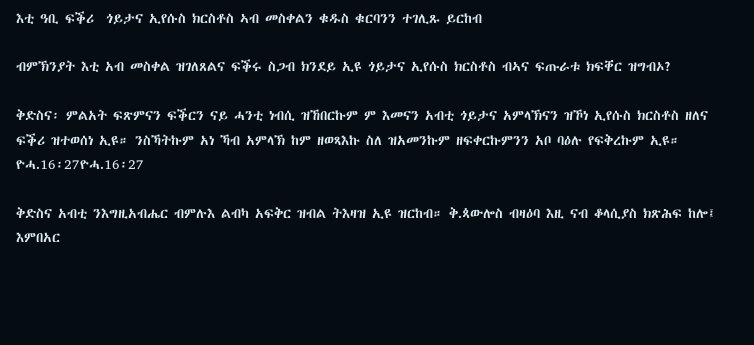እቲ ዓቢ ፍቕሪ  ጎይታና ኢየሱስ ክርስቶስ ኣብ መስቀልን ቁዱስ ቁርባንን ተገሊጹ ይርከብ

ብምኽንያት እቲ አብ መስቀል ዝገለጸልና ፍቕሩ ስጋብ ክንደይ ኢዩ ጎይታና ኢየሱስ ክርስቶስ ብኣና ፍጡራቱ ክፍቐር ዝግብኦ?

ቅድስና፡ ምልአት ፍጽምናን ፍቕርን ናይ ሓንቲ ነብሲ ዝኸበርኩም ም እመናን አብቲ ጎይታና አምላኽናን ዝኾነ ኢየሱስ ክርስቶስ ዘለና ፍቕሪ ዝተወሰነ ኢዩ። ንስኻትኩም አነ ኻብ አምላኽ ከም ዘወጻእኩ ስለ ዝአመንኩም ዘፍቀርኩምንን አቦ ባዕሉ የፍቅረኩም ኢዩ። ዮሓ.16፡27ዮሓ.16፡27

ቅድስና አብቲ ንእግዚአብሔር ብምሉእ ልብካ አፍቅር ዝብል ትእዛዝ ኢዩ ዝርከብ። ቅ.ጳውሎስ ብዛዕባ እዚ ናብ ቆላሲያስ ክጽሕፍ ከሎ፤ እምበአር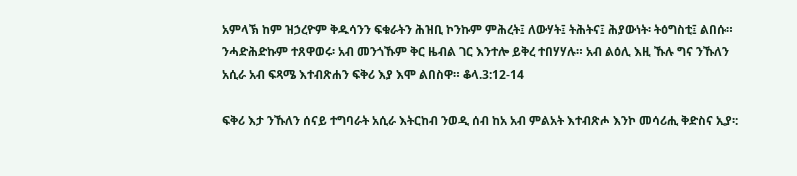አምላኽ ከም ዝኃረዮም ቅዱሳንን ፍቁራትን ሕዝቢ ኮንኩም ምሕረት፤ ለውሃት፤ ትሕትና፤ ሕያውነት፡ ትዕግስቲ፤ ልበሱ። ንሓድሕድኩም ተጸዋወሩ፡ አብ መንጎኹም ቅር ዜብል ገር እንተሎ ይቅረ ተበሃሃሉ። አብ ልዕሊ እዚ ኹሉ ግና ንኹለን አሲራ አብ ፍጻሜ እተብጽሐን ፍቅሪ እያ እሞ ልበስዋ። ቆላ.3:12-14

ፍቅሪ እታ ንኹለን ሰናይ ተግባራት አሲራ እትርከብ ንወዲ ሰብ ከአ አብ ምልአት እተብጽሖ እንኮ መሳሪሒ ቅድስና ኢያ፡: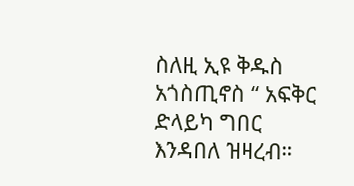ስለዚ ኢዩ ቅዱስ አጎስጢኖስ “ አፍቅር ድላይካ ግበር እንዳበለ ዝዛረብ።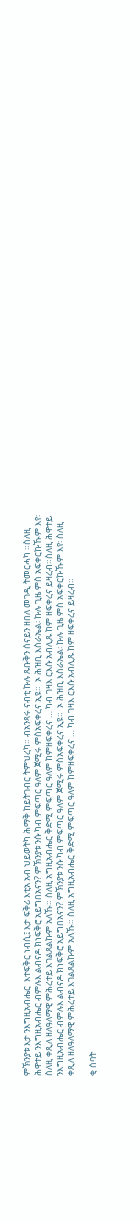ምኽንያቱ እታ ንእግዚአብሔር  እተፍቅር ነብሲ፤ እታ ፍቅሪ እቲአ አብ ህይወትካ ሕማቅ ከይትገብር ትምህረካ። ብአንጻሩ ናብቲ ኩሉ ጹቡቅን ሰናይን ዘበለ መገዲ ትመርሓካ ።ስለዚ ሕዋተይ ንእግዚአብሔር ብምሉእ ልብናዶ ክነፍቅሮ አይግበአናን? ምኽንያቱ ንሱ ካብ ምፍጣር ዓለም ጀሚሩ ምስአፍቀረና ኢዩ።  ኦ ሕዝቢ እስራኤል፡ ኩሉ ጊዜ ምስ አፍቀርኩኹም እየ፡ ስለዚ ቀጺለ ዘለዓለማዊ ምሕረተይ እገልጸልኩም አለኹ። ስለዚ አግዚአብሔር ቅድሚ ምፍጣር ዓለም ከምዘፍቀረና … ካብ ገዛእ ርእሱ አብሊጹ ከም ዘፍቀረና ይዛረብ።ስለዚ ሕዋተይ ንእግዚአብሔር ብምሉእ ልብናዶ ክነፍቅሮ አይግበአናን? ምኽንያቱ ንሱ ካብ ምፍጣር ዓለም ጀሚሩ ምስአፍቀረና ኢዩ።  ኦ ሕዝቢ እስራኤል፡ ኩሉ ጊዜ ምስ አፍቀርኩኹም እየ፡ ስለዚ ቀጺለ ዘለዓለማዊ ምሕረተይ እገልጸልኩም አለኹ። ስለዚ አግዚአብሔር ቅድሚ ምፍጣር ዓለም ከምዘፍቀረና … ካብ ገዛእ ርእሱ አብሊጹ ከም ዘፍቀረና ይዛረብ።

ቂ ሰባት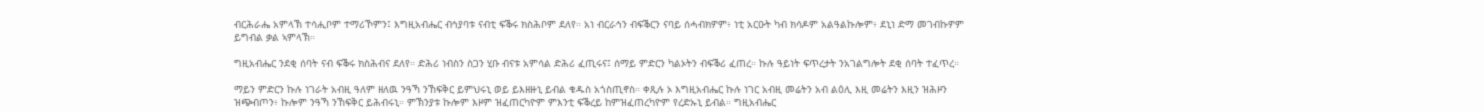ብርሕራሔ አምላኽ ተሳሒቦም ተማሪኾምን፤ እግዚአብሔር ብኅያባቱ ናብቲ ፍቕሩ ክስሕቦም ደለየ። አነ ብርራኅን ብፍቕርን ናባይ ሰሓብክዎም፥ ነቲ አርዑት ካብ ክሳዶም አልዓልኩሎም፥ ደኒነ ድማ መገብኩዎም ይግብል ቃል ኣምላኽ።

ግዚአብሔር ንደቂ ሰባት ናብ ፍቕሩ ክስሕብና ደለየ። ድሕሪ ነብስን ስጋን ሂቡ ብናቱ አምሳል ድሕሪ ፈጢሩና፤ ሰማይ ምድርን ካልኦትን ብፍቕሪ ፈጠረ። ኩሉ ዓይነት ፍጥረታት ንአገልግሎት ደቂ ሰባት ተፈጥረ።

ማይን ምድርን ኩሉ ነገራት አብዚ ዓለም ዘለዉ ንዓኻ ንኸፍቅር ይምህሩኒ ወይ ይእዘዙኒ ይብል ቁዱስ አጎስጢኖስ። ቀጺሉ ኦ እግዚአብሔር ኩሉ ነገር አብዚ መሬትን አብ ልዕሊ እዚ መሬትን እዚን ዝሕዞን ዝጭብጦን፥ ኩሎም ንዓኻ ንኸፍቅር ይሕብሩኒ። ምኽንያቱ ኩሎም እዞም ዝፈጠርካዮም ምእንቲ ፍቕረይ ከምዝፈጠረካዮም የረድኡኒ ይብል። ግዚአብሔር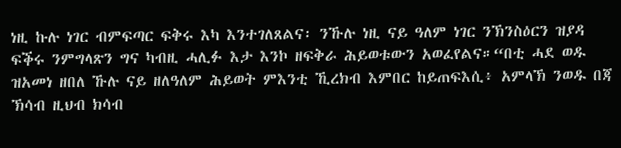ነዚ ኩሉ ነገር ብምፍጣር ፍቅሩ እካ እንተገለጸልና፡ ንኹሉ ነዚ ናይ ዓለም ነገር ንኽንስዕርን ዝያዳ ፍቕሩ ንምግላጽን ግና ካብዚ ሓሊፉ እታ እንኮ ዘፍቅራ ሕይወቱውን አወፈየልና።“በቲ ሓደ ወዱ ዝአመነ ዘበለ ኹሉ ናይ ዘለዓለም ሕይወት ምእንቲ ኺረክብ እምበር ከይጠፍእሲ፥ አምላኽ ንወዱ በጃ ኽሳብ ዚህብ ክሳብ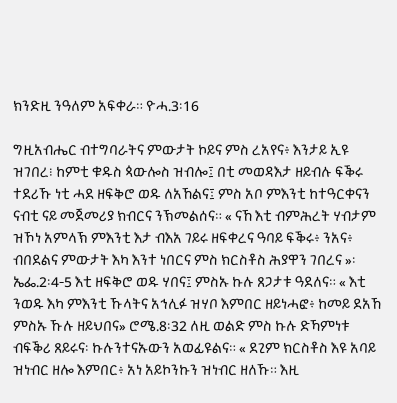ክንድዚ ንዓለም አፍቀራ። ዮሓ.3፡16

ግዚአብሔር ብተግባራትና ምውታት ኮይና ምስ ረአየና፥ እንታይ ኢዩ ዝገበረ፧ ከምቲ ቁዱስ ጳውሎስ ዝብሎ፤ በቲ መወዳእታ ዘይብሉ ፍቕሩ ተደሪኹ ነቲ ሓደ ዘፍቅሮ ወዱ ለአኸልና፤ ምስ አቦ ምእንቲ ከተዓርቀናን ናብቲ ናይ መጀመሪያ ክብርና ንኽመልሰና። « ናኸ እቲ ብምሕረት ሃብታም ዝኾነ አምላኽ ምእንቲ እታ ብእአ ገይሩ ዘፍቀረና ዓባይ ፍቕሩ፥ ንአና፥ ብበደልና ምውታት እካ እንተ ነበርና ምስ ክርስቶስ ሕያዋን ገበረና »፡ኤፌ.2፡4-5 እቲ ዘፍቅሮ ወዱ ሃበና፤ ምስኡ ኩሉ ጸጋታቱ ዓደለና። « እቲ ንወዱ እካ ምእንቲ ኹላትና አኅሊፉ ዝሃቦ እምበር ዘይነሓፎ፥ ከመይ ደአኸ ምስኡ ኹሉ ዘይህበና» ሮሜ.8፡32 ለዚ ወልድ ምስ ኩሉ ድኻምነቱ ብፍቕሪ ጸይሩና፡ ኩሉንተናኡውን አወፊዩልና። « ደጊም ክርስቶስ እዩ አባይ ዝነብር ዘሎ እምበር፥ አነ አይኮንኩን ዝነብር ዘለኹ። እዚ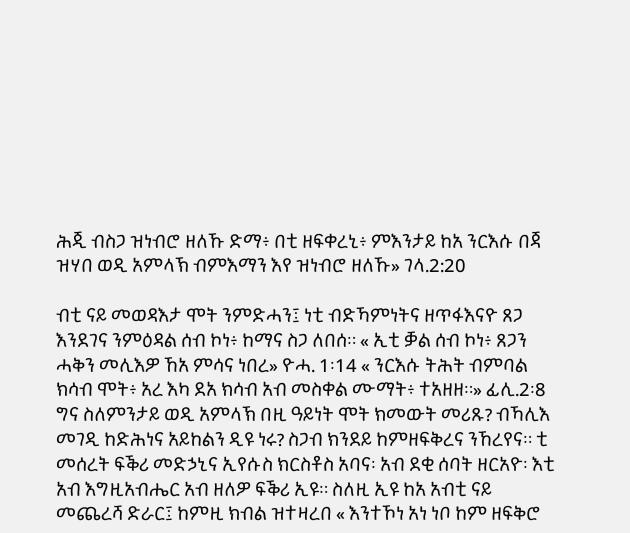ሕጂ ብስጋ ዝነብሮ ዘለኹ ድማ፥ በቲ ዘፍቀረኒ፥ ምእንታይ ከአ ንርእሱ በጃ ዝሃበ ወዲ አምላኽ ብምእማን እየ ዝነብሮ ዘለኹ» ገላ.2:20

ብቲ ናይ መወዳእታ ሞት ንምድሓን፤ ነቲ ብድኻምነትና ዘጥፋእናዮ ጸጋ እንደገና ንምዕዳል ሰብ ኮነ፥ ከማና ስጋ ለበሰ። « ኢቲ ቓል ሰብ ኮነ፥ ጸጋን ሓቅን መሊእዎ ኸአ ምሳና ነበረ» ዮሓ. 1፡14 « ንርእሱ ትሕት ብምባል ክሳብ ሞት፥ አረ እካ ደአ ክሳብ አብ መስቀል ሙማት፥ ተአዘዘ።» ፊሊ.2፡8 ግና ስለምንታይ ወዲ አምላኽ በዚ ዓይነት ሞት ክመውት መሪጹ? ብኻሊእ መገዲ ከድሕነና አይከልን ዲዩ ነሩ? ስጋብ ክንደይ ከምዘፍቅረና ንኸረየና። ቲ መሰረት ፍቕሪ መድኃኒና ኢየሱስ ክርስቶስ አባና፡ አብ ደቂ ሰባት ዘርአዮ፡ እቲ አብ እግዚአብሔር አብ ዘለዎ ፍቕሪ ኢዩ። ስለዚ ኢዩ ከአ አብቲ ናይ መጨረሻ ድራር፤ ከምዚ ክብል ዝተዛረበ « እንተኾነ አነ ነቦ ከም ዘፍቅሮ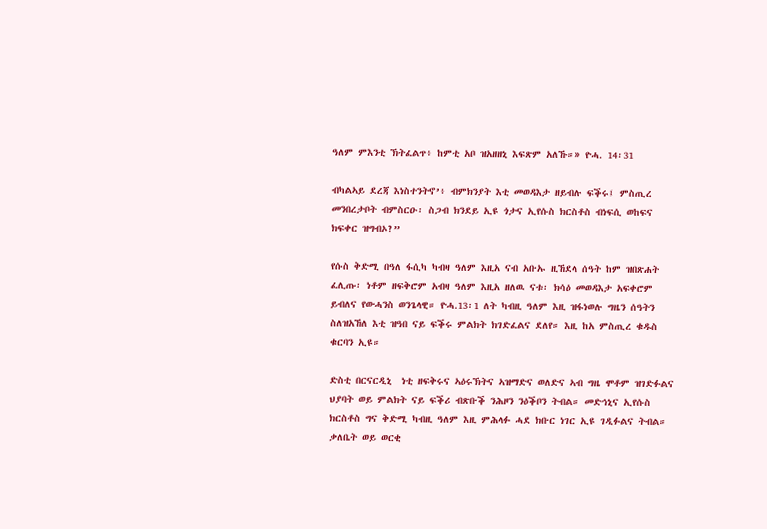ዓለም ምእንቲ ኽትፈልጥ፥ ከምቲ አቦ ዝአዘዘኒ እፍጽም አለኹ።» ዮሓ. 14፡31

ብካልኣይ ደረጃ እነስተንትኖ’፥ ብምክንያት እቲ መወዳእታ ዘይብሉ ፍቕሩ፤ ምስጢረ መንበረታቦት ብምስርዑ፡ ስጋብ ክንደይ ኢዩ ጎታና ኢየሱስ ክርስቶስ ብነፍሲ ወከፍና ክፍቀር ዝግብኦ?”

የሱስ ቅድሚ በዓለ ፋሲካ ካብዛ ዓለም እዚአ ናብ አቡኡ ዚኸደላ ሰዓት ከም ዝበጽሐት ፈሊጡ፡ ነቶም ዘፍቅሮም አብዛ ዓለም እዚአ ዘለዉ ናቱ፡ ክሳዕ መወዳእታ አፍቀሮም ይብለና የውሓንስ ወንጌላዊ። ዮሓ.13፡1 ለት ካብዚ ዓለም እዚ ዝፋነወሉ ግዜን ሰዓትን ስለዝአኸለ እቲ ዝዓበ ናይ ፍቕሩ ምልክት ክገድፈልና ደለየ። እዚ ከአ ምስጢረ ቁዱስ ቁርባን ኢዩ።

ድስቲ በርናርዲኒ  ነቲ ዘፍቅሩና ኣዕሩኽትና ኣዝማድና ወለድና ኣብ ግዜ ሞቶም ዝገድፉልና ህያባት ወይ ምልክት ናይ ፍቕሪ ብጽቡቕ ንሕዞን ንዕቕቦን ትብል። መድኅኒና ኢየሱስ ክርስቶስ ግና ቅድሚ ካብዚ ዓለም እዚ ምሕላፉ ሓደ ክቡር ነገር ኢዩ ገዲፉልና ትብል።  ቃለቤት ወይ ወርቂ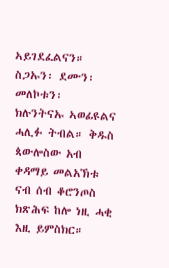ኣይገደፈልናን። ስጋኡን፡ ደሙን፡ መለኮቱን፡ ክሉንትናኡ ኣወፊዩልና ሓሊፉ ትብል። ቅዱስ ጳውሎስው አብ ቀዳማይ መልአኽቱ ናብ ሰብ ቆሮንጦስ ክጽሕፍ ከሎ ነዚ ሓቂ እዚ ይምስክር።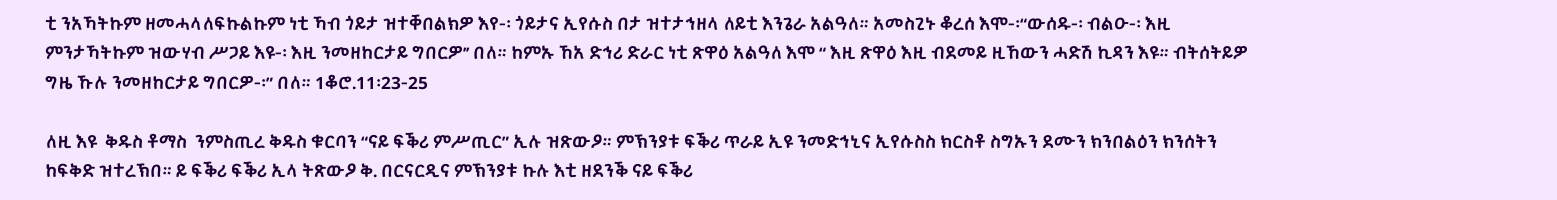ቲ ንአኻትኩም ዘመሓላለፍኩልኩም ነቲ ኻብ ጎይታ ዝተቐበልክዎ እየ-፡ ጎይታና ኢየሱስ በታ ዝተታኅዘላ ለይቲ እንጌራ አልዓለ። አመስጊኑ ቆረሰ እሞ-፡“ውሰዱ-፡ ብልዑ-፡ እዚ ምንታኻትኩም ዝውሃብ ሥጋይ እዩ-፡ እዚ ንመዘከርታይ ግበርዎ’’ በለ። ከምኡ ኸአ ድኅሪ ድራር ነቲ ጽዋዕ አልዓለ እሞ “ እዚ ጽዋዕ እዚ ብደመይ ዚኸውን ሓድሽ ኪዳን እዩ። ብትሰትይዎ ግዜ ኹሉ ንመዘከርታይ ግበርዎ-፡” በለ። 1ቆሮ.11፡23-25

ለዚ እዩ  ቅዱስ ቶማስ  ንምስጢረ ቅዱስ ቁርባን “ናይ ፍቕሪ ምሥጢር” ኢሉ ዝጽውዖ። ምኽንያቱ ፍቕሪ ጥራይ ኢዩ ንመድኅኒና ኢየሱስስ ክርስቶ ስግኡን ደሙን ክንበልዕን ክንሰትን ከፍቅድ ዝተረኽበ። ይ ፍቕሪ ፍቕሪ ኢላ ትጽውዖ ቅ. በርናርዲና ምኽንያቱ ኩሉ እቲ ዘደንቕ ናይ ፍቕሪ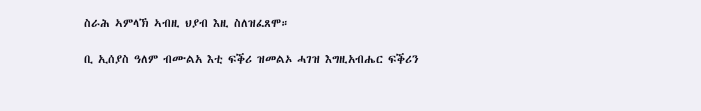ስራሕ ኣምላኽ ኣብዚ ህያብ እዚ ስለዝፈጸሞ።

ቢ ኢሰያስ ዓለም ብሙልአ እቲ ፍቕሪ ዝመልኦ ሓገዝ እግዚአብሔር ፍቕሪን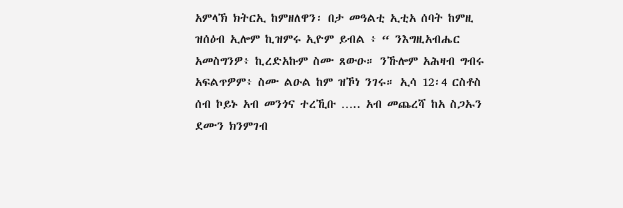አምላኽ ክትርኢ ከምዘለዋን፡ በታ መዓልቲ ኢቲአ ሰባት ከምዚ ዝሰዕብ ኢሎም ኪዝምሩ ኢዮም ይብል ፥ “ ንእግዚአብሔር አመስግንዎ፥ ኪረድአኩም ስሙ ጸውዑ። ንኹሎም አሕዛብ ግብሩ አፍልጥዎም፥ ስሙ ልዑል ከም ዝኾነ ንገሩ። ኢሳ 12፡4 ርስቶስ ሰብ ኮይኑ አብ መንጎና ተረኺቡ ….. አብ መጨረሻ ከአ ስጋኡን ደሙን ክንምገብ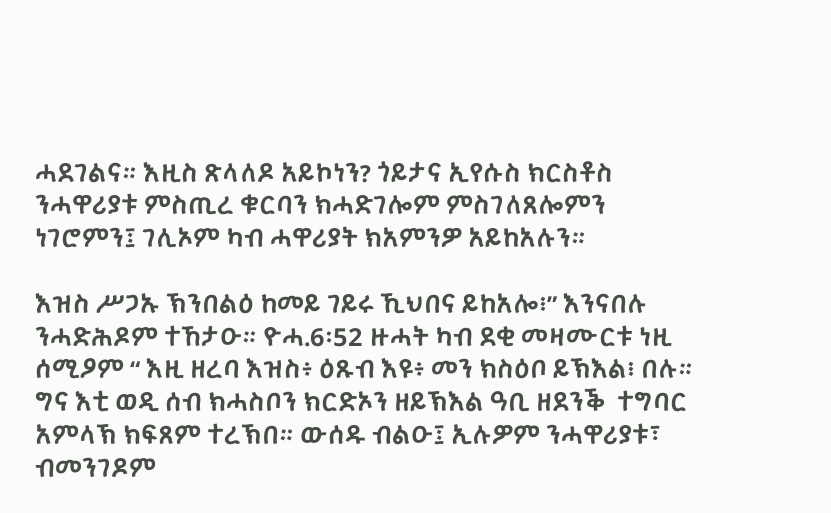ሓደገልና። እዚስ ጽላለዶ አይኮነን? ጎይታና ኢየሱስ ክርስቶስ ንሓዋሪያቱ ምስጢረ ቁርባን ክሓድገሎም ምስገለጸሎምን ነገሮምን፤ ገሊኦም ካብ ሓዋሪያት ክአምንዎ አይከአሉን።

እዝስ ሥጋኡ ኽንበልዕ ከመይ ገይሩ ኺህበና ይከአሎ፧” እንናበሉ ንሓድሕዶም ተኸታዑ። ዮሓ.6፡52 ዙሓት ካብ ደቂ መዛሙርቱ ነዚ ሰሚዖም “ እዚ ዘረባ እዝስ፥ ዕጹብ እዩ፥ መን ክስዕቦ ይኽእል፧ በሉ።  ግና እቲ ወዲ ሰብ ክሓስቦን ክርድኦን ዘይኽእል ዓቢ ዘደንቕ  ተግባር አምላኽ ክፍጸም ተረኽበ። ውሰዱ ብልዑ፤ ኢሉዎም ንሓዋሪያቱ፣ ብመንገዶም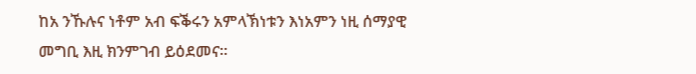ከአ ንኹሉና ነቶም አብ ፍቕሩን አምላኽነቱን እነአምን ነዚ ሰማያዊ መግቢ እዚ ክንምገብ ይዕደመና።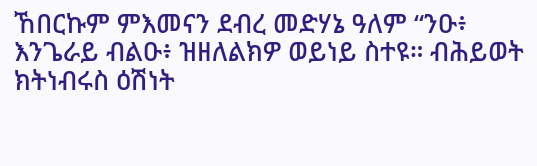ኸበርኩም ምእመናን ደብረ መድሃኔ ዓለም “ንዑ፥ እንጌራይ ብልዑ፥ ዝዘለልክዎ ወይነይ ስተዩ። ብሕይወት ክትነብሩስ ዕሽነት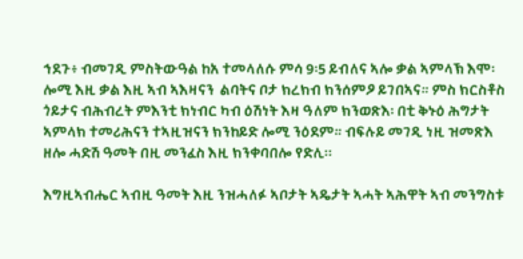ኅደጉ፥ ብመገዲ ምስትውዓል ከአ ተመላለሱ ምሳ 9፡5 ይብለና ኣሎ ቃል ኣምላኽ እሞ፡ ሎሚ እዚ ቃል እዚ ኣብ ኣእዛናን  ልባትና ቦታ ክረክብ ክንሰምዖ ይገበኣና። ምስ ክርስቶስ ጎይታና ብሕብረት ምእንቲ ክነብር ካብ ዕሽነት እዛ ዓለም ክንወጽእ፡ በቲ ቅኑዕ ሕግታት ኣምላክ ተመሪሕናን ተኣዚዝናን ክንከይድ ሎሚ ንዕደም። ብፍሉይ መገዲ ነዚ ዝመጽእ ዘሎ ሓድሽ ዓመት በዚ መንፈስ እዚ ክንቀባበሎ የድሊ፡፡

እግዚኣብሔር ኣብዚ ዓመት እዚ ንዝሓለፉ ኣቦታት ኣዴታት ኣሓት ኣሕዋት ኣብ መንግስቱ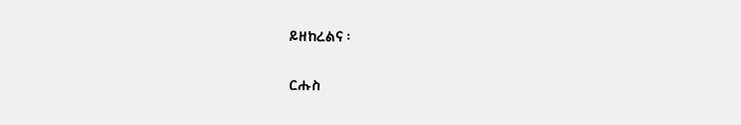ይዘከረልና ፡

ርሑስ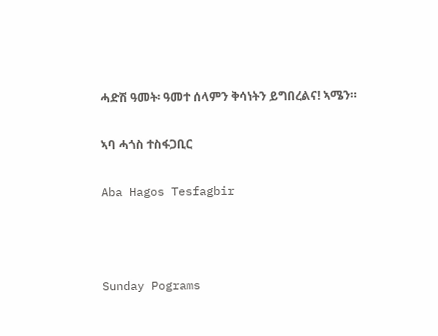ሓድሽ ዓመት፡ ዓመተ ሰላምን ቅሳነትን ይግበረልና! ኣሜን።

ኣባ ሓጎስ ተስፋጋቢር

Aba Hagos Tesfagbir



Sunday Pograms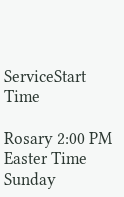ServiceStart Time

Rosary 2:00 PM Easter Time
Sunday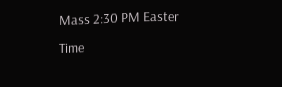Mass 2:30 PM Easter Time